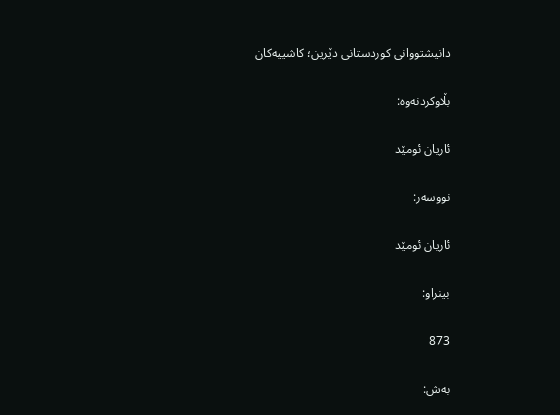دانیشتووانی کوردستانی دێرین؛ کاشییەکان

بڵاوکردنەوە:

ئاریان ئومێد

نووسەر:

ئاریان ئومێد

بینراو:

873

بەش: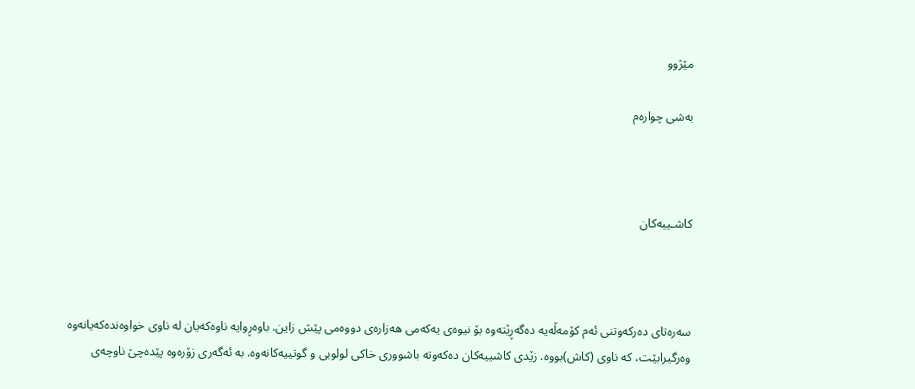مێژوو

بەشی چوارەم



کاشـییەکان



سەرەتای دەرکەوتنی ئەم کۆمەڵەیە دەگەڕێتەوە بۆ نیوەی یەکەمی هەزارەی دووەمی پێش زاین. باوەڕوایە ناوەکەیان لە ناوی خواوەندەکەیانەوە وەرگیرابێت، کە ناوی (کاش)بووە. زێدی کاشییەکان دەکەوتە باشووری خاکی لولوبی و گوتییەکانەوە. بە ئەگەری زۆرەوە پێدەچێ ناوچەی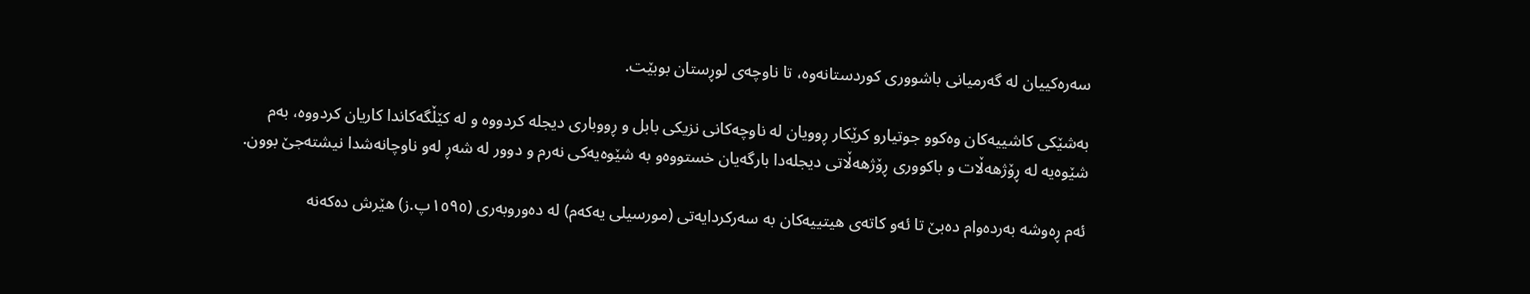سەرەکییان لە گەرمیانی باشووری کوردستانەوە، تا ناوچەی لوڕستان بوبێت.

بەشێکی کاشییەکان وەکوو جوتیارو کرێکار ڕوویان لە ناوچەکانی نزیکی بابل و ڕووباری دیجلە کردووە و لە کێڵگەکاندا کاریان کردووە، بەم شێوەیە لە ڕۆژهەڵات و باکووری ڕۆژهەڵاتی دیجلەدا بارگەیان خستووەو بە شێوەیەکی نەرم و دوور لە شەڕ لەو ناوچانەشدا نیشتەجێ بوون.

ئەم ڕەوشە بەردەوام دەبێ تا ئەو کاتەی هیتییەکان بە سەرکردایەتی (مورسیلی یەکەم) لە دەوروبەری (١٥٩٥پ.ز) هێرش دەکەنە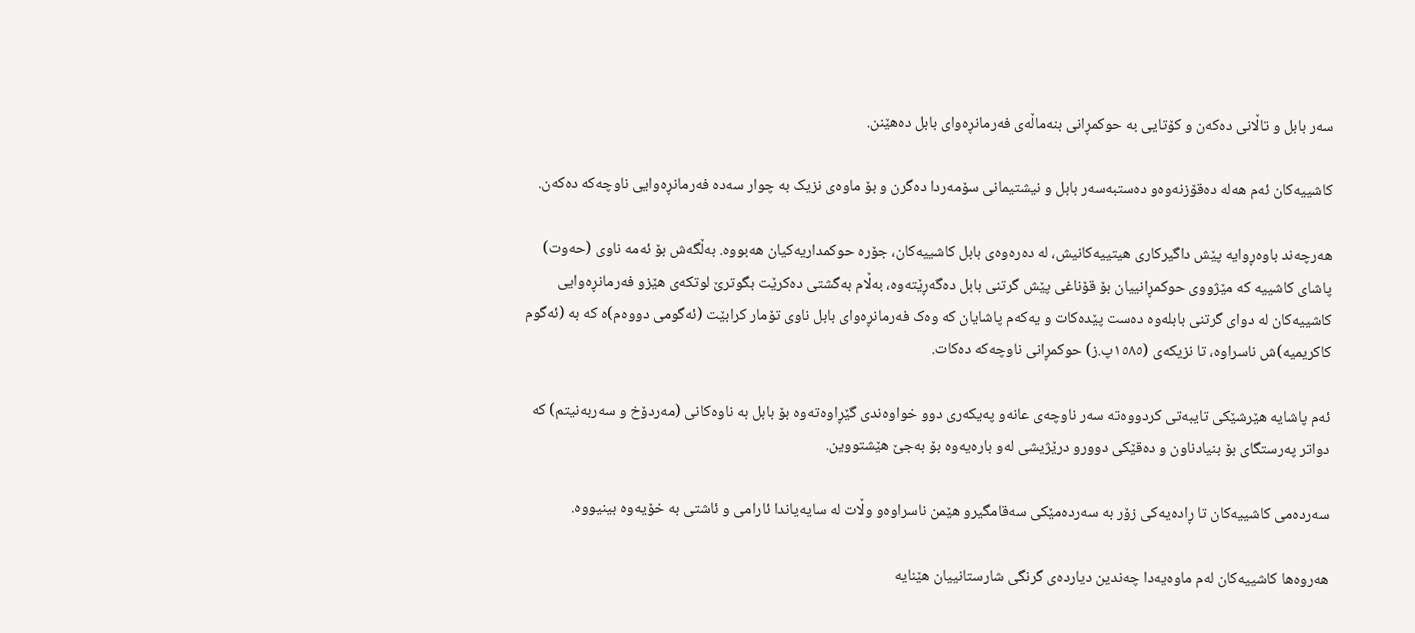سەر بابل و تاڵانی دەکەن و کۆتایی بە حوکمڕانی بنەماڵەی فەرمانڕەوای بابل دەهێنن.

کاشییەکان ئەم هەلە دەقۆزنەوەو دەستبەسەر بابل و نیشتیمانی سۆمەردا دەگرن و بۆ ماوەی نزیک بە چوار سەدە فەرمانڕەوایی ناوچەکە دەکەن.

هەرچەند باوەڕوایە پێش داگیرکاری هیتییەکانیش، لە دەرەوەی بابل کاشییەکان، جۆرە حوکمداریەکیان هەبووە. بەڵگەش بۆ ئەمە ناوی (حەوت) پاشای کاشییە کە مێژووی حوکمڕانییان بۆ قۆناغی پێش گرتنی بابل دەگەڕێتەوە، بەڵام بەگشتی دەکرێت بگوترێ لوتکەی هێزو فەرمانڕەوایی کاشییەکان لە دوای گرتنی بابلەوە دەست پێدەکات و یەکەم پاشایان کە وەک فەرمانڕەوای بابل ناوی تۆمار کرابێت (ئەگومی دووەم)ە کە بە (ئەگوم کاکریمیە)ش ناسراوە، تا نزیکەی (١٥٨٥پ.ز) حوکمڕانی ناوچەکە دەکات.

ئەم پاشایە هێرشێکی تایبەتی کردووەتە سەر ناوچەی عانەو پەیکەری دوو خواوەندی گێڕاوەتەوە بۆ بابل بە ناوەکانی (مەردۆخ و سەربەنیتم) کە دواتر پەرستگای بۆ بنیادناون و دەقێکی دوورو درێژیشی لەو بارەیەوە بۆ بەجێ هێشتووین.

سەردەمی کاشییەکان تا ڕادەیەکی زۆر بە سەردەمێکی سەقامگیرو هێمن ناسراوەو وڵات لە سایەیاندا ئارامی و ئاشتی بە خۆیەوە بینیووە.

هەروەها کاشییەکان لەم ماوەیەدا چەندین دیاردەی گرنگی شارستانییان هێنایە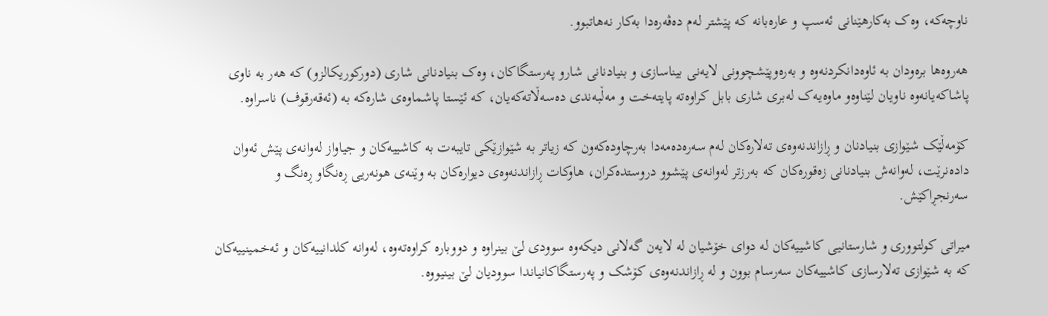ناوچەکە، وەک بەکارهێنانی ئەسپ و عارەبانە کە پێشتر لەم دەڤەرەدا بەکار نەهاتبوو.

هەروەها برەودان بە ئاوەدانکردنەوە و بەرەوپێشچوونی لایەنی بیناسازی و بنیادنانی شارو پەرستگاکان، وەک بنیادنانی شاری (دورکوریکالزو) کە هەر بە ناوی پاشاکەیانەوە ناویان لێناوەو ماوەیەک لەبری شاری بابل کراوەتە پایتەخت و مەڵبەندی دەسەڵاتەکەیان، کە ئێستا پاشماوەی شارەکە بە (ئەقەرقوف) ناسراوە.

کۆمەڵێک شێوازی بنیادنان و ڕازاندنەوەی تەلارەکان لەم سەرەدەمەدا بەرچاودەکەون کە زیاتر بە شێوازێکی تایبەت بە کاشییەکان و جیاواز لەوانەی پێش ئەوان دادەنرێت، لەوانەش بنیادنانی زەقورەکان کە بەرزتر لەوانەی پێشوو دروستدەکران، هاوکات ڕازاندنەوەی دیوارەکان بە وێنەی هونەریی ڕەنگاو ڕەنگ و سەرنجڕاکێش.

میراتی کولتووری و شارستانیی کاشییەکان لە دوای خۆشیان لە لایەن گەلانی دیکەوە سوودی لێ بینراوە و دووبارە کراوەتەوە، لەوانە کلدانییەکان و ئەخمینییەکان کە بە شێوازی تەلارسازی کاشییەکان سەرسام بوون و لە ڕازاندنەوەی کۆشک و پەرستگاکانیاندا سوودیان لێ بینیووە.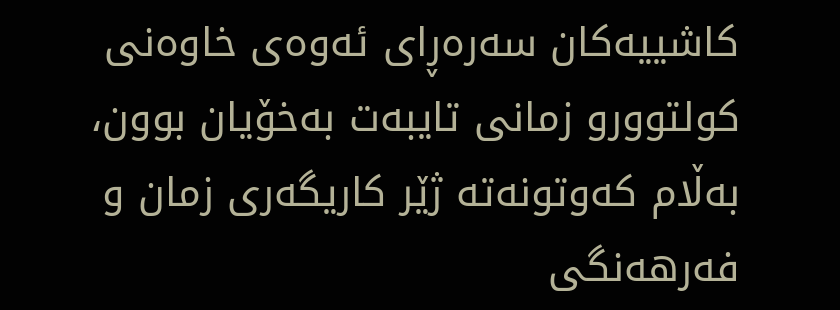کاشییەکان سەرەڕای ئەوەی خاوەنی کولتوورو زمانی تایبەت بەخۆیان بوون، بەڵام کەوتونەتە ژێر کاریگەری زمان و فەرهەنگی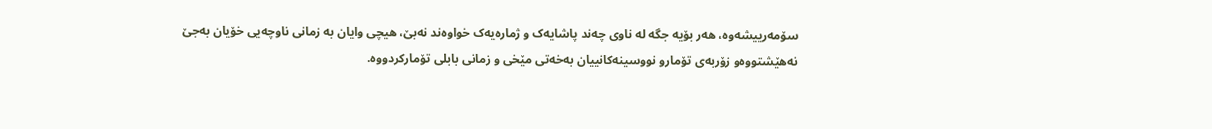سۆمەرییشەوە، هەر بۆیە جگە لە ناوی چەند پاشایەک و ژمارەیەک خواوەند نەبێ، هیچی وایان بە زمانی ناوچەیی خۆیان بەجێ نەهێشتووەو زۆربەی تۆمارو نووسینەکانییان بەخەتی مێخی و زمانی بابلی تۆمارکردووە.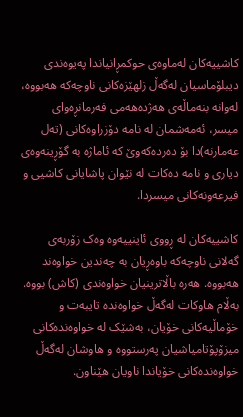کاشییەکان لەماوەی حوکمڕانیاندا پەیوەندی دیبلۆماسیان لەگەڵ زلهێزەکانی ناوچەکە هەبووە، لەوانە بنەماڵەی هەژدەهەمی فەرمانڕەوای میسر، ئەمەشمان لە نامە دۆزراوەکانی (تەل عەمارنە)دا بۆ دەردەکەوێ کە ئاماژە بە گۆڕینەوەی دیاری و نامە دەکات لە نێوان پاشایانی کاشیی و فیرعەونەکانی میسردا.

کاشییەکان لە ڕووی ئاینییەوە وەک زۆربەی گەلانی ناوچەکە باوەڕیان بە چەندین خواوەند هەبووە. هەرە باڵاترینیان خواوەندی (کاش) بووە. بەڵام هاوکات لەگەڵ خواوەندە تایبەت و خۆماڵیەکانی خۆیان، بەشێک لە خواوەندەکانی میزۆپۆتامیاشیان پەرستووە و هاوشان لەگەڵ خواوەندەکانی خۆیاندا ناویان هێناون.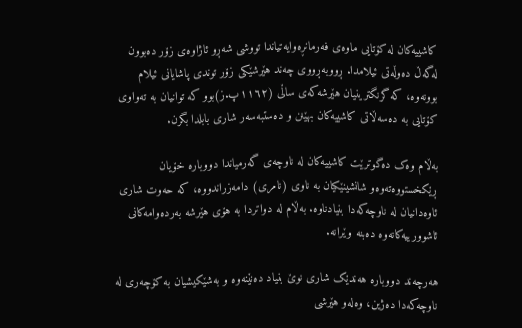کاشییەکان لە کۆتایی ماوەی فەرمانڕەوایەتیاندا تووشی شەڕو ئاژاوەی زۆر دەبوون لەگەڵ دەوڵەتی ئیلامدا. ڕووبەڕووی چەند هێرشێکی زۆر توندی پاشایانی ئیلام بوونەوە، کە گرنگترینیان هێرشەکەی ساڵی (١١٦٢پ.ز)بوو کە توانیان بە تەواوی کۆتایی بە دەسەڵاتی کاشییەکان بهێنن و دەستبەسەر شاری بابلدا بگرن.

بەڵام وەک دەگوترێت کاشییەکان لە ناوچەی گەرمیاندا دووبارە خۆیان ڕێکخستووەتەوەو شانشینێکیان بە ناوی (نامری) دامەزراندووە، کە حەوت شاری ئاوەدانیان لە ناوچەکەدا بنیادناوە. بەڵام لە دواتردا بە هۆی هێرشە بەردەوامەکانی ئاشوورییەکانەوە دەبنە وێرانە.

هەرچەند دووبارە هەندێک شاری نوێ بنیاد دەنێنەوە و بەشێکیشیان بە کۆچەری لە ناوچەکەدا دەژین، وەلەو هێرشی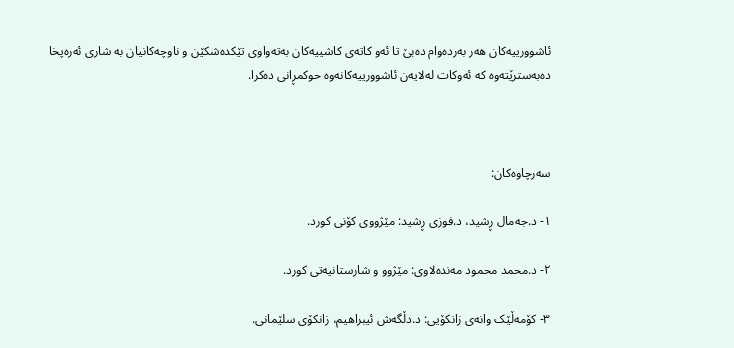ئاشوورییەکان هەر بەردەوام دەبێ تا ئەو کاتەی کاشییەکان بەتەواوی تێکدەشکێن و ناوچەکانیان بە شاری ئەرەپخا دەبەسترێتەوە کە ئەوکات لەلایەن ئاشوورییەکانەوە حوکمڕانی دەکرا.



سەرچاوەکان:

١- د.جەمال ڕشید، د.فوزی ڕشید: مێژووی کۆنی کورد.

٢- د.محمد محمود مەندەلاوی: مێژوو و شارستانیەتی کورد.

٣- کۆمەڵێک وانەی زانکۆیی: د.دڵگەش ئیبراهیم، زانکۆی سلێمانی.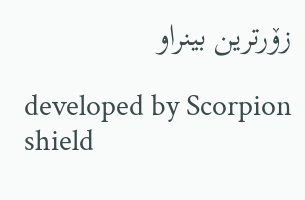زۆرترین بینراو

developed by Scorpion shield